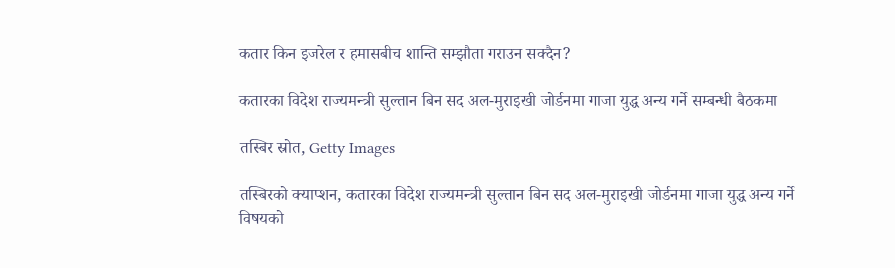कतार किन इजरेल र हमासबीच शान्ति सम्झौता गराउन सक्दैन?

कतारका विदेश राज्यमन्त्री सुल्तान बिन सद अल-मुराइखी जोर्डनमा गाजा युद्ध अन्य गर्ने सम्बन्धी बैठकमा

तस्बिर स्रोत, Getty Images

तस्बिरको क्याप्शन, कतारका विदेश राज्यमन्त्री सुल्तान बिन सद अल-मुराइखी जोर्डनमा गाजा युद्ध अन्य गर्ने विषयको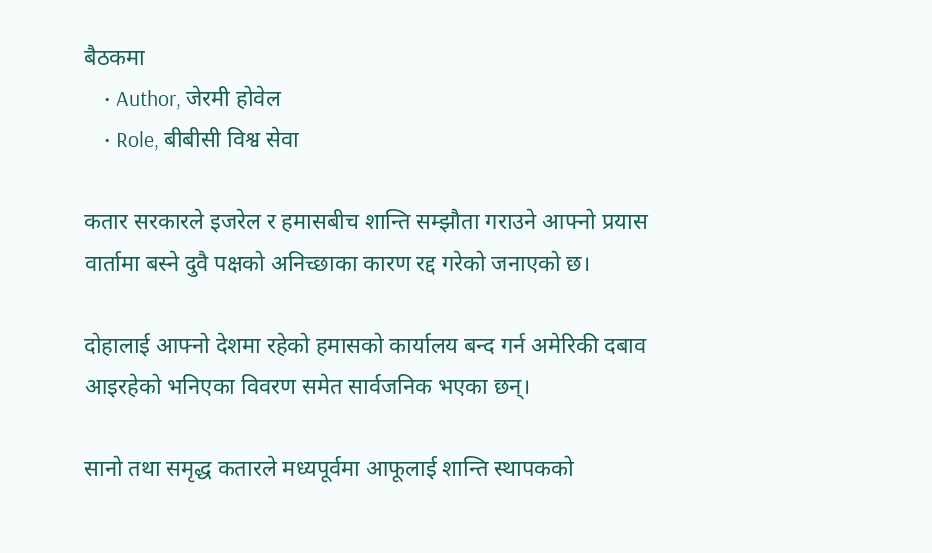बैठकमा
    • Author, जेरमी होवेल
    • Role, बीबीसी विश्व सेवा

कतार सरकारले इजरेल र हमासबीच शान्ति सम्झौता गराउने आफ्नो प्रयास वार्तामा बस्ने दुवै पक्षको अनिच्छाका कारण रद्द गरेको जनाएको छ।

दोहालाई आफ्नो देशमा रहेको हमासको कार्यालय बन्द गर्न अमेरिकी दबाव आइरहेको भनिएका विवरण समेत सार्वजनिक भएका छन्।

सानो तथा समृद्ध कतारले मध्यपूर्वमा आफूलाई शान्ति स्थापकको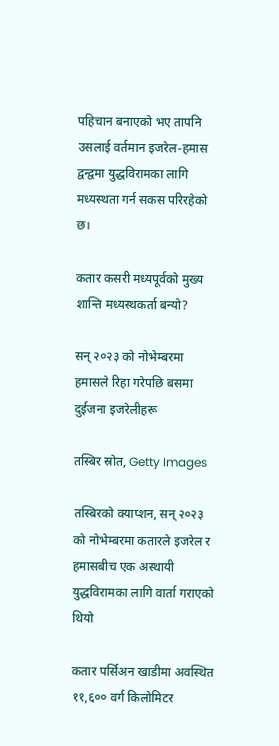पहिचान बनाएको भए तापनि उसलाई वर्तमान इजरेल-हमास द्वन्द्वमा युद्धविरामका लागि मध्यस्थता गर्न सकस परिरहेको छ।

कतार कसरी मध्यपूर्वको मुख्य शान्ति मध्यस्थकर्ता बन्यो?

सन् २०२३ को नोभेम्बरमा हमासले रिहा गरेपछि बसमा दुईजना इजरेलीहरू

तस्बिर स्रोत, Getty Images

तस्बिरको क्याप्शन, सन् २०२३ को नोभेम्बरमा कतारले इजरेल र हमासबीच एक अस्थायी युद्धविरामका लागि वार्ता गराएको थियो

कतार पर्सिअन खाडीमा अवस्थित ११,६०० वर्ग किलोमिटर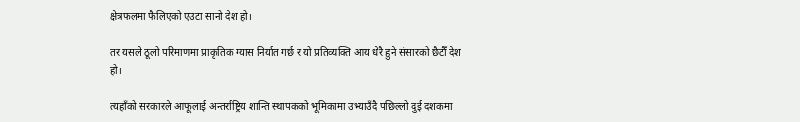क्षेत्रफलमा फैलिएको एउटा सानो देश हो।

तर यसले ठूलो परिमाणमा प्राकृतिक ग्यास निर्यात गर्छ र यो प्रतिव्यक्ति आय धेरै हुने संसारको छैटौँ देश हो।

त्यहाँको सरकारले आफूलाई अन्तर्राष्ट्रिय शान्ति स्थापकको भूमिकामा उभ्याउँदै पछिल्लो दुई दशकमा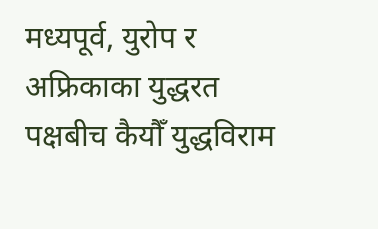मध्यपूर्व, युरोप र अफ्रिकाका युद्धरत पक्षबीच कैयौँ युद्धविराम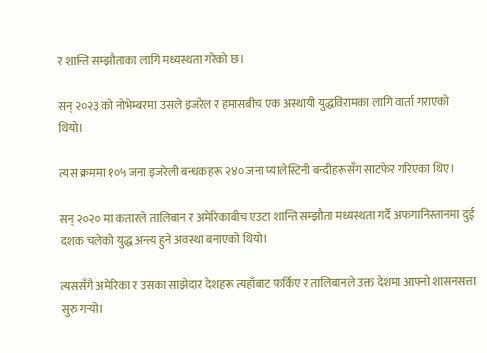र शान्ति सम्झौताका लागि मध्यस्थता गरेको छ।

सन् २०२३ को नोभेम्बरमा उसले इजरेल र हमासबीच एक अस्थायी युद्धविरामका लागि वार्ता गराएको थियो।

त्यस क्रममा १०५ जना इजरेली बन्धकहरू २४० जना प्यालेस्टिनी बन्दीहरूसँग साटफेर गरिएका थिए।

सन् २०२० मा कतारले तालिबान र अमेरिकाबीच एउटा शान्ति सम्झौता मध्यस्थता गर्दै अफगानिस्तानमा दुई दशक चलेको युद्ध अन्त्य हुने अवस्था बनाएको थियो।

त्यससँगै अमेरिका र उसका साझेदार देशहरू त्यहाँबाट फर्किए र तालिबानले उक्त देशमा आफ्नो शासनसत्ता सुरु गर्‍यो।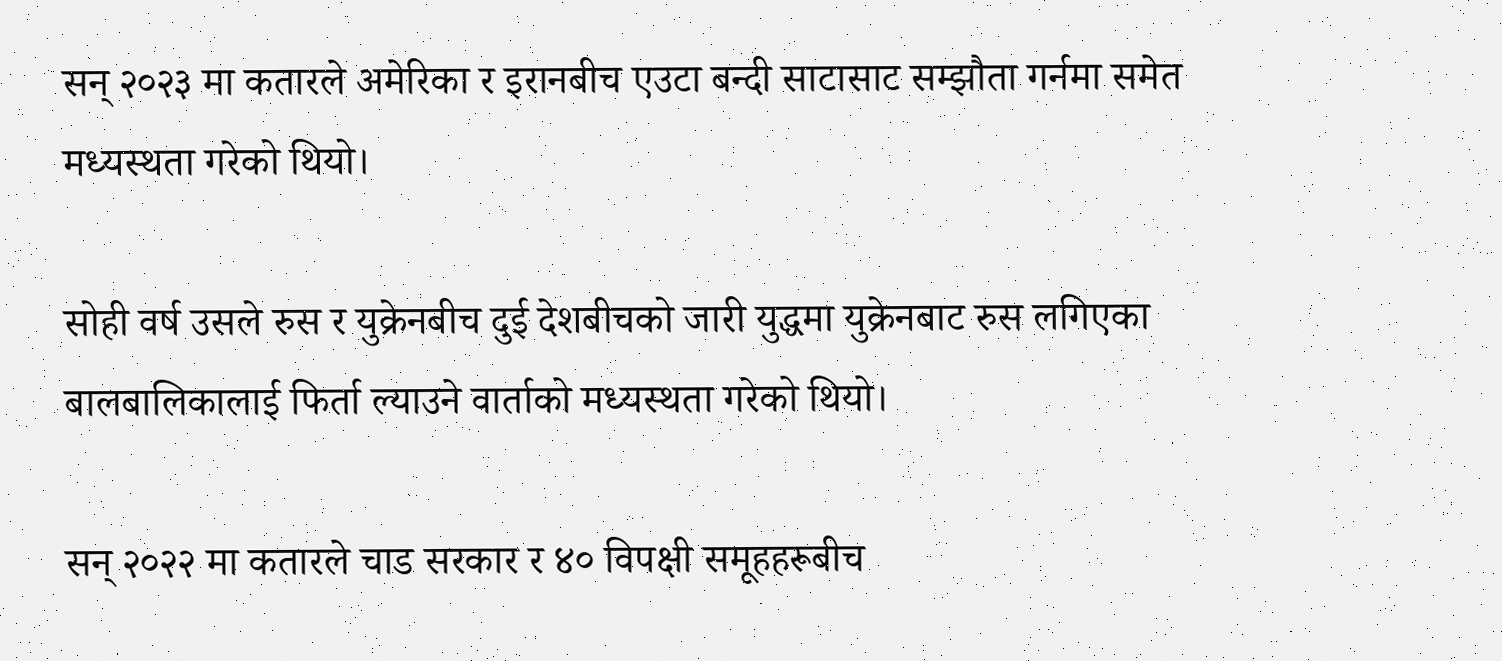सन् २०२३ मा कतारले अमेरिका र इरानबीच एउटा बन्दी साटासाट सम्झौता गर्नमा समेत मध्यस्थता गरेको थियो।

सोही वर्ष उसले रुस र युक्रेनबीच दुई देशबीचको जारी युद्धमा युक्रेनबाट रुस लगिएका बालबालिकालाई फिर्ता ल्याउने वार्ताको मध्यस्थता गरेको थियो।

सन् २०२२ मा कतारले चाड सरकार र ४० विपक्षी समूहहरूबीच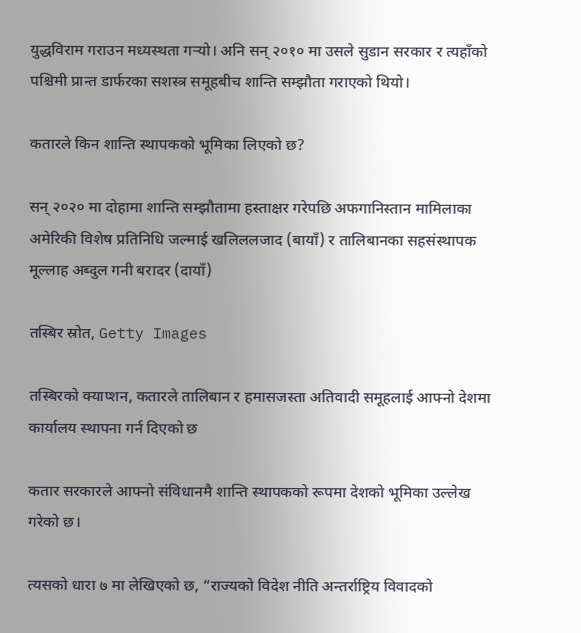युद्धविराम गराउन मध्यस्थता गर्‍यो। अनि सन् २०१० मा उसले सुडान सरकार र त्यहाँको पश्चिमी प्रान्त डार्फरका सशस्त्र समूहबीच शान्ति सम्झौता गराएको थियो।

कतारले किन शान्ति स्थापकको भूमिका लिएको छ?

सन् २०२० मा दोहामा शान्ति सम्झौतामा हस्ताक्षर गरेपछि अफगानिस्तान मामिलाका अमेरिकी विशेष प्रतिनिधि जल्माई खलिललजाद (बायाँ) र तालिबानका सहसंस्थापक मूल्लाह अब्दुल गनी बरादर (दायाँ)

तस्बिर स्रोत, Getty Images

तस्बिरको क्याप्शन, कतारले तालिबान र हमासजस्ता अतिवादी समूहलाई आफ्नो देशमा कार्यालय स्थापना गर्न दिएको छ

कतार सरकारले आफ्नो संविधानमै शान्ति स्थापकको रूपमा देशको भूमिका उल्लेख गरेको छ।

त्यसको धारा ७ मा लेखिएको छ, “राज्यको विदेश नीति अन्तर्राष्ट्रिय विवादको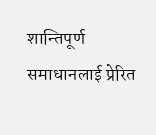शान्तिपूर्ण समाधानलाई प्रेरित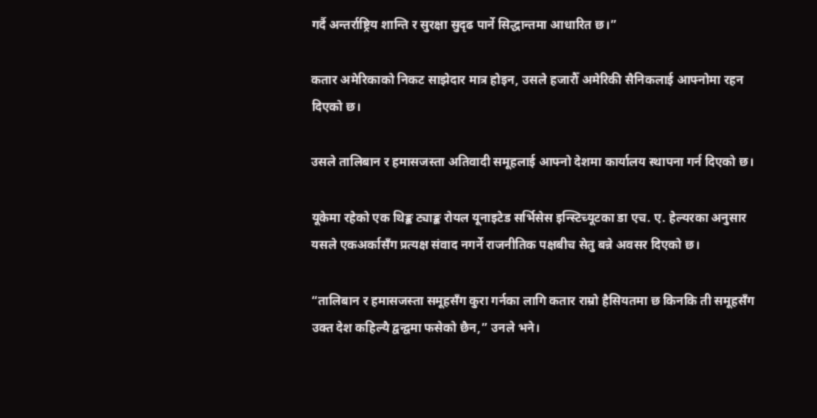गर्दै अन्तर्राष्ट्रिय शान्ति र सुरक्षा सुदृढ पार्ने सिद्धान्तमा आधारित छ।”

कतार अमेरिकाको निकट साझेदार मात्र होइन, उसले हजारौँ अमेरिकी सैनिकलाई आफ्नोमा रहन दिएको छ।

उसले तालिबान र हमासजस्ता अतिवादी समूहलाई आफ्नो देशमा कार्यालय स्थापना गर्न दिएको छ।

यूकेमा रहेको एक थिङ्क ट्याङ्क रोयल यूनाइटेड सर्भिसेस इन्स्टिच्यूटका डा एच. ए. हेल्यरका अनुसार यसले एकअर्कासँग प्रत्यक्ष संवाद नगर्ने राजनीतिक पक्षबीच सेतु बन्ने अवसर दिएको छ।

“तालिबान र हमासजस्ता समूहसँग कुरा गर्नका लागि कतार राम्रो हैसियतमा छ किनकि ती समूहसँग उक्त देश कहिल्यै द्वन्द्वमा फसेको छैन,” उनले भने।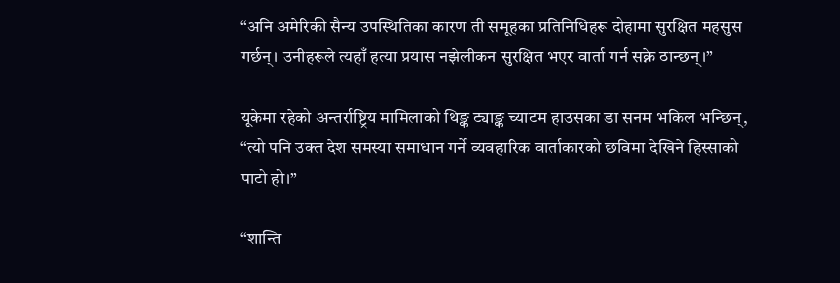“अनि अमेरिकी सैन्य उपस्थितिका कारण ती समूहका प्रतिनिधिहरू दोहामा सुरक्षित महसुस गर्छन्। उनीहरूले त्यहाँ हत्या प्रयास नझेलीकन सुरक्षित भएर वार्ता गर्न सक्ने ठान्छन्।”

यूकेमा रहेको अन्तर्राष्ट्रिय मामिलाको थिङ्क ट्याङ्क च्याटम हाउसका डा सनम भकिल भन्छिन्, “त्यो पनि उक्त देश समस्या समाधान गर्ने व्यवहारिक वार्ताकारको छविमा देखिने हिस्साको पाटो हो।”

“शान्ति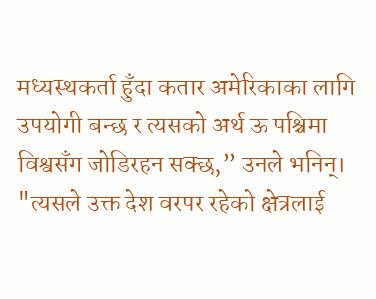मध्यस्थकर्ता हुँदा कतार अमेरिकाका लागि उपयोगी बन्छ र त्यसको अर्थ ऊ पश्चिमा विश्वसँग जोडिरहन सक्छ,” उनले भनिन्। "त्यसले उक्त देश वरपर रहेको क्षेत्रलाई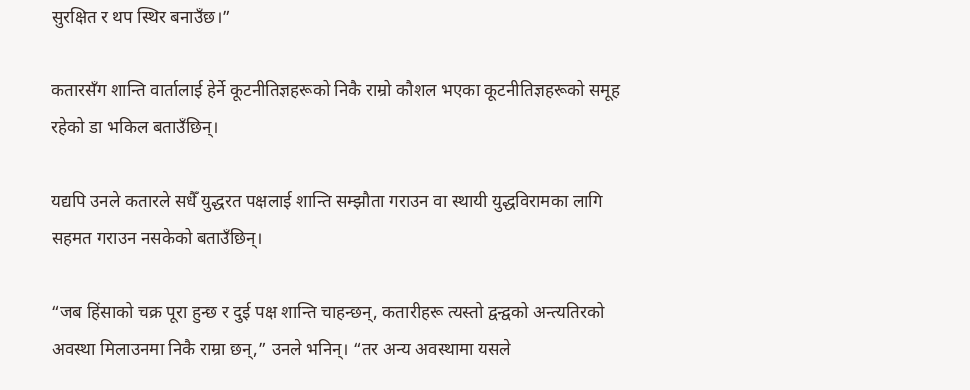सुरक्षित र थप स्थिर बनाउँछ।”

कतारसँग शान्ति वार्तालाई हेर्ने कूटनीतिज्ञहरूको निकै राम्रो कौशल भएका कूटनीतिज्ञहरूको समूह रहेको डा भकिल बताउँछिन्।

यद्यपि उनले कतारले सधैँ युद्धरत पक्षलाई शान्ति सम्झौता गराउन वा स्थायी युद्धविरामका लागि सहमत गराउन नसकेको बताउँछिन्।

“जब हिंसाको चक्र पूरा हुन्छ र दुई पक्ष शान्ति चाहन्छन्, कतारीहरू त्यस्तो द्वन्द्वको अन्त्यतिरको अवस्था मिलाउनमा निकै राम्रा छन्,” उनले भनिन्। “तर अन्य अवस्थामा यसले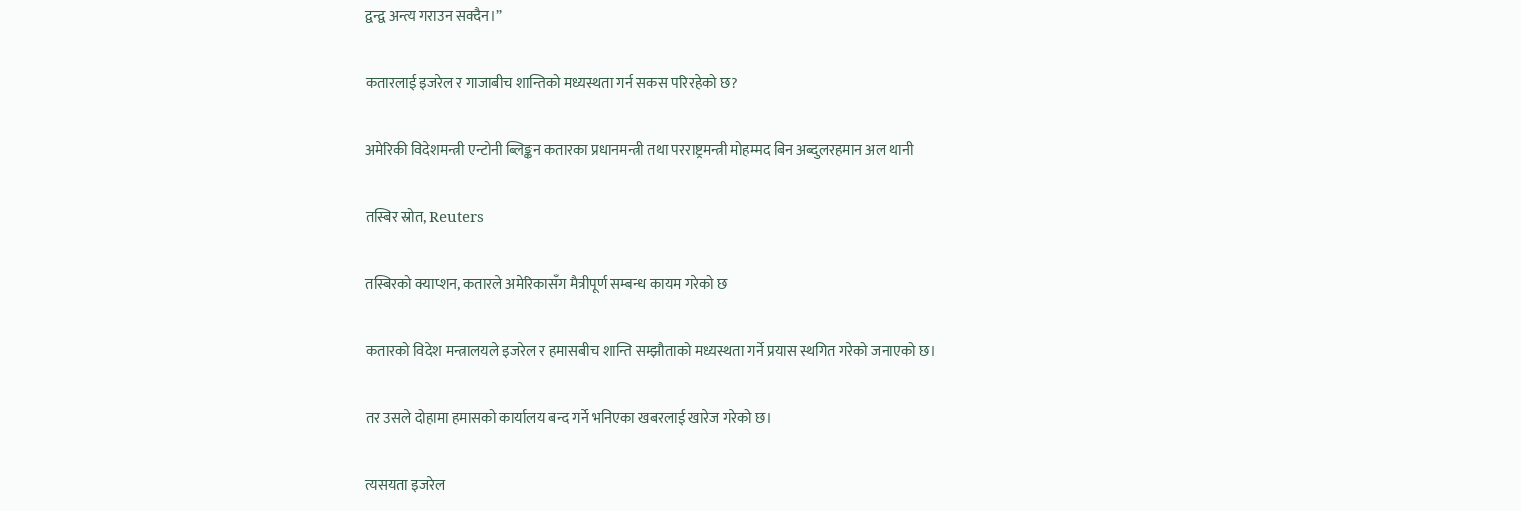द्वन्द्व अन्त्य गराउन सक्दैन।”

कतारलाई इजरेल र गाजाबीच शान्तिको मध्यस्थता गर्न सकस परिरहेको छ?

अमेरिकी विदेशमन्त्री एन्टोनी ब्लिङ्कन कतारका प्रधानमन्त्री तथा परराष्ट्रमन्त्री मोहम्मद बिन अब्दुलरहमान अल थानी

तस्बिर स्रोत, Reuters

तस्बिरको क्याप्शन, कतारले अमेरिकासँग मैत्रीपूर्ण सम्बन्ध कायम गरेको छ

कतारको विदेश मन्त्रालयले इजरेल र हमासबीच शान्ति सम्झौताको मध्यस्थता गर्ने प्रयास स्थगित गरेको जनाएको छ।

तर उसले दोहामा हमासको कार्यालय बन्द गर्ने भनिएका खबरलाई खारेज गरेको छ।

त्यसयता इजरेल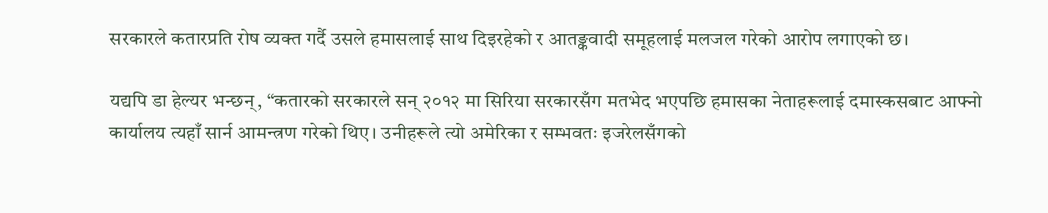सरकारले कतारप्रति रोष व्यक्त गर्दै उसले हमासलाई साथ दिइरहेको र आतङ्कवादी समूहलाई मलजल गरेको आरोप लगाएको छ।

यद्यपि डा हेल्यर भन्छन्, “कतारको सरकारले सन् २०१२ मा सिरिया सरकारसँग मतभेद भएपछि हमासका नेताहरूलाई दमास्कसबाट आफ्नो कार्यालय त्यहाँ सार्न आमन्त्रण गरेको थिए। उनीहरूले त्यो अमेरिका र सम्भवतः इजरेलसँगको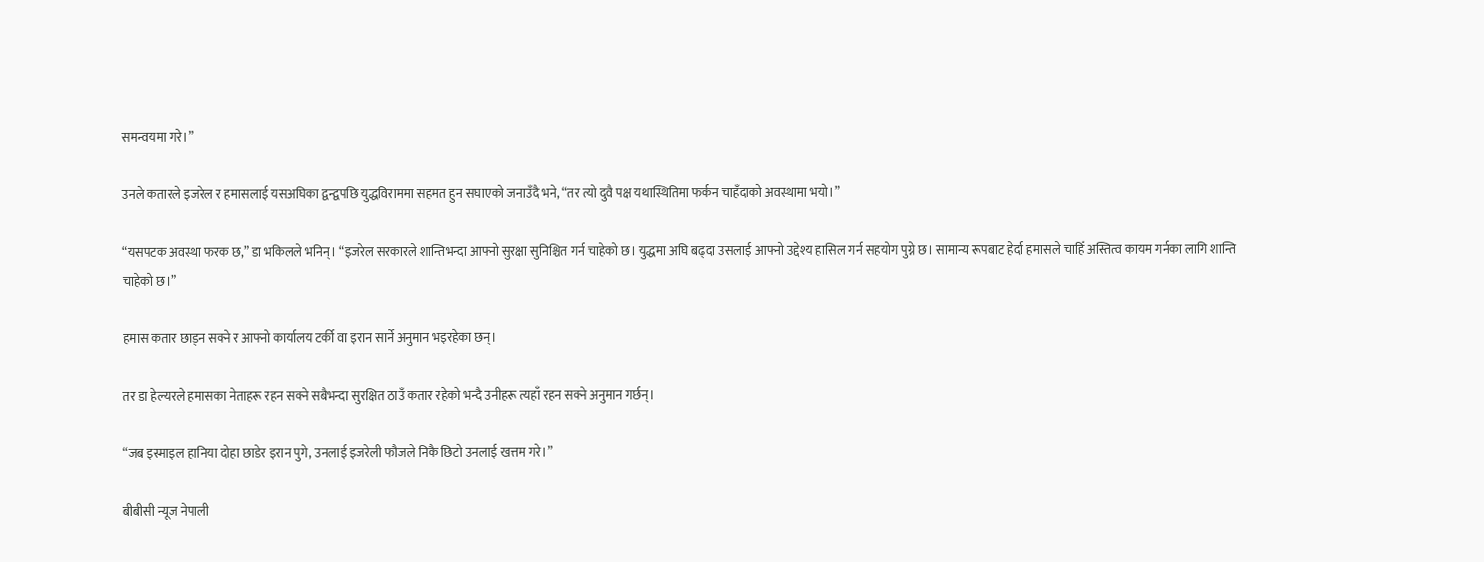समन्वयमा गरे।”

उनले कतारले इजरेल र हमासलाई यसअघिका द्वन्द्वपछि युद्धविराममा सहमत हुन सघाएको जनाउँदै भने, “तर त्यो दुवै पक्ष यथास्थितिमा फर्कन चाहँदाको अवस्थामा भयो।”

“यसपटक अवस्था फरक छ,” डा भकिलले भनिन्। “इजरेल सरकारले शान्तिभन्दा आफ्नो सुरक्षा सुनिश्चित गर्न चाहेको छ। युद्धमा अघि बढ्दा उसलाई आफ्नो उद्देश्य हासिल गर्न सहयोग पुग्ने छ। सामान्य रूपबाट हेर्दा हमासले चाहिँ अस्तित्व कायम गर्नका लागि शान्ति चाहेको छ।”

हमास कतार छाड्न सक्ने र आफ्नो कार्यालय टर्की वा इरान सार्ने अनुमान भइरहेका छन्।

तर डा हेल्यरले हमासका नेताहरू रहन सक्ने सबैभन्दा सुरक्षित ठाउँ कतार रहेको भन्दै उनीहरू त्यहाँ रहन सक्ने अनुमान गर्छन्।

“जब इस्माइल हानिया दोहा छाडेर इरान पुगे, उनलाई इजरेली फौजले निकै छिटो उनलाई खत्तम गरे।”

बीबीसी न्यूज नेपाली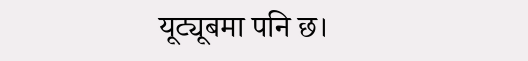यूट्यूबमा पनि छ।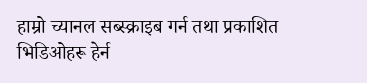हाम्रो च्यानल सब्स्क्राइब गर्न तथा प्रकाशित भिडिओहरू हेर्न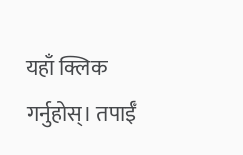यहाँ क्लिक गर्नुहोस्। तपाईँ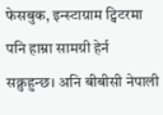फेसबुक, इन्स्टाग्राम ट्विटरमा पनि हाम्रा सामग्री हेर्न सक्नुहुन्छ। अनि बीबीसी नेपाली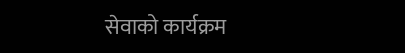सेवाको कार्यक्रम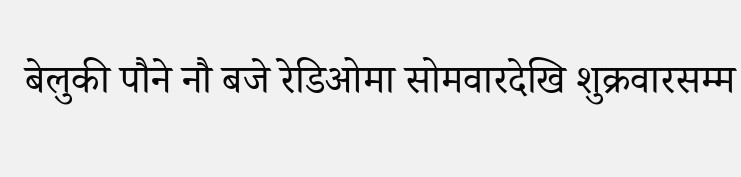बेलुकी पौने नौ बजे रेडिओमा सोमवारदेखि शुक्रवारसम्म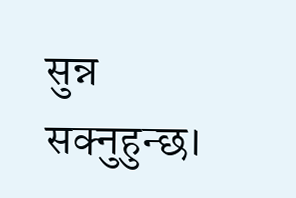सुन्न सक्नुहुन्छ।